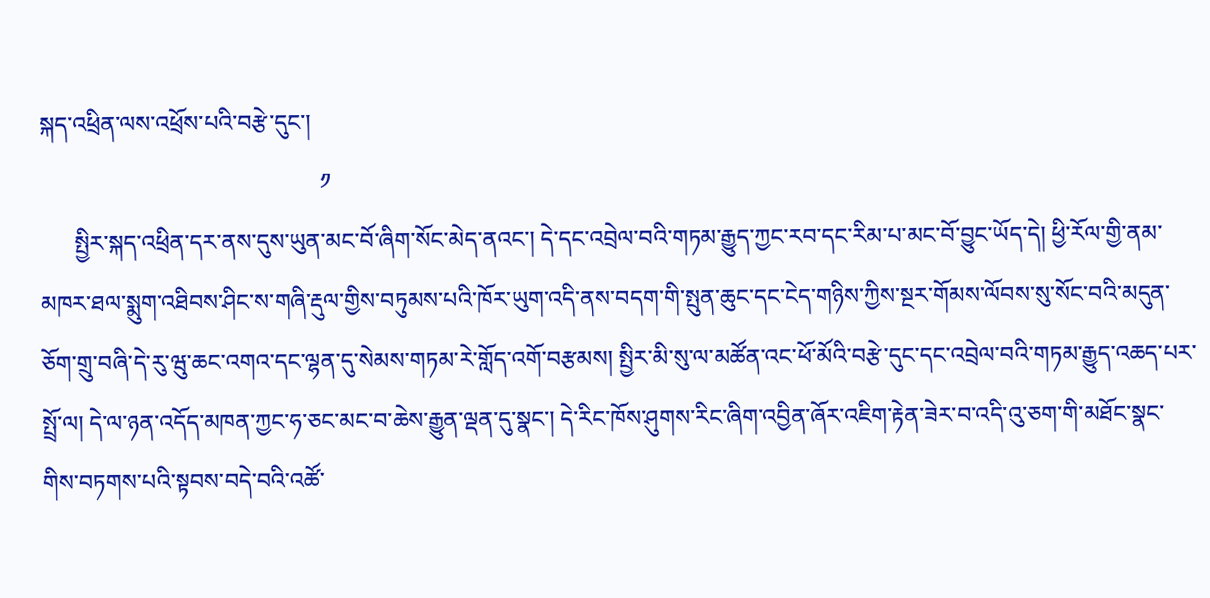སྐད་འཕྲིན་ལས་འཕྲོས་པའི་བརྩེ་དུང་།
                                                 ༡
      སྤྱིར་སྐད་འཕྲིན་དར་ནས་དུས་ཡུན་མང་བོ་ཞིག་སོང་མེད་ནའང་། དེ་དང་འབྲེལ་བའི་གཏམ་རྒྱུད་ཀྱང་རབ་དང་རིམ་པ་མང་བོ་བྱུང་ཡོད་དེ། ཕྱི་རོལ་གྱི་ནམ་མཁར་ཐལ་སྨུག་འཐིབས་ཤིང་ས་གཞི་རྡུལ་གྱིས་བཏུམས་པའི་ཁོར་ཡུག་འདི་ནས་བདག་གི་སྤུན་ཆུང་དང་ངེད་གཉིས་ཀྱིས་སྔར་གོམས་ལོབས་སུ་སོང་བའི་མདུན་ཅོག་གྲུ་བཞི་དེ་རུ་ཝུ་ཆང་འགའ་དང་ལྷན་དུ་སེམས་གཏམ་རེ་གློད་འགོ་བརྩམས། སྤྱིར་མི་སུ་ལ་མཚོན་འང་ཕོ་མོའི་བརྩེ་དུང་དང་འབྲེལ་བའི་གཏམ་རྒྱུད་འཆད་པར་སྤྲོ་ལ། དེ་ལ་ཉན་འདོད་མཁན་ཀྱང་ཧ་ཅང་མང་བ་ཆེས་རྒྱུན་ལྡན་དུ་སྣང་། དེ་རིང་ཁོས་ཤུགས་རིང་ཞིག་འབྱིན་ཞོར་འཇིག་རྟེན་ཟེར་བ་འདི་འུ་ཅག་གི་མཐོང་སྣང་གིས་བཏགས་པའི་སྟབས་བདེ་བའི་འཚོ་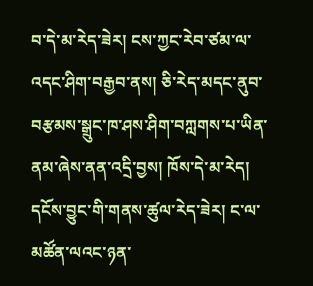བ་དེ་མ་རེད་ཟེར། ངས་ཀྱང་རེབ་ཙམ་ལ་འདང་ཤིག་བརྒྱབ་ནས། ཅི་རེད་མདང་ནུབ་བརྩམས་སྒྲུང་ཁ་ཤས་ཤིག་བཀླགས་པ་ཡིན་ནམ་ཞེས་ནན་འདྲི་བྱས། ཁོས་དེ་མ་རེད། དངོས་བྱུང་གི་གནས་ཚུལ་རེད་ཟེར། ང་ལ་མཚོན་ལའང་ཉན་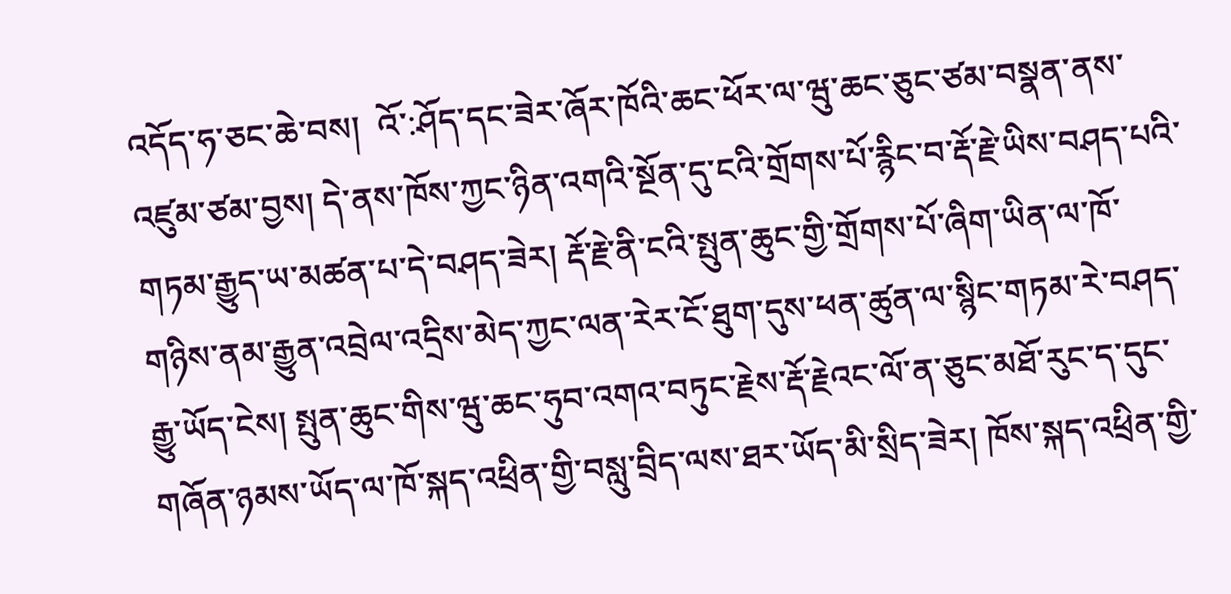འདོད་ཧ་ཅང་ཆེ་བས།  འོ་:ཤོད་དང་ཟེར་ཞོར་ཁོའི་ཆང་ཕོར་ལ་ཝུ་ཆང་ཅུང་ཙམ་བསྣན་ནས་འཛུམ་ཙམ་བྱས། དེ་ནས་ཁོས་ཀྱང་ཉིན་འགའི་སྔོན་དུ་ངའི་གྲོགས་པོ་རྙིང་བ་རྡོ་རྗེ་ཡིས་བཤད་པའི་གཏམ་རྒྱུད་ཡ་མཚན་པ་དེ་བཤད་ཟེར། རྡོ་རྗེ་ནི་ངའི་སྤུན་ཆུང་གྱི་གྲོགས་པོ་ཞིག་ཡིན་ལ་ཁོ་གཉིས་ནམ་རྒྱུན་འབྲེལ་འདྲིས་མེད་ཀྱང་ལན་རེར་ངོ་ཐུག་དུས་ཕན་ཚུན་ལ་སྙིང་གཏམ་རེ་བཤད་རྒྱུ་ཡོད་ངེས། སྤུན་ཆུང་གིས་ཝུ་ཆང་ཧུབ་འགའ་བཏུང་རྗེས་རྡོ་རྗེའང་ལོ་ན་ཅུང་མཐོ་རུང་ད་དུང་གཞོན་ཉམས་ཡོད་ལ་ཁོ་སྐད་འཕྲིན་གྱི་བསླུ་བྲིད་ལས་ཐར་ཡོད་མི་སྲིད་ཟེར། ཁོས་སྐད་འཕྲིན་གྱི་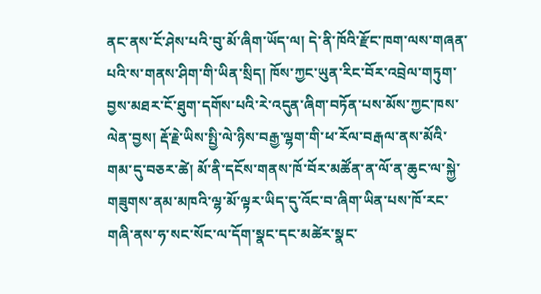ནང་ནས་ངོ་ཤེས་པའི་བུ་མོ་ཞིག་ཡོད་ལ། དེ་ནི་ཁོའི་རྫོང་ཁག་ལས་གཞན་པའི་ས་གནས་ཤིག་གི་ཡིན་སྲིད། ཁོས་ཀྱང་ཡུན་རིང་བོར་འབྲེལ་གཏུག་བྱས་མཐར་ངོ་ཐུག་དགོས་པའི་རེ་འདུན་ཞིག་བཏོན་པས་མོས་ཀྱང་ཁས་ལེན་བྱས། རྡོ་རྗེ་ཡིས་སྤྱི་ལེ་ཉིས་བརྒྱ་ལྷག་གི་ཕ་རོལ་བརྒལ་ནས་མོའི་གམ་དུ་བཅར་ཚེ། མོ་ནི་དངོས་གནས་ཁོ་བོར་མཚོན་ན་ལོ་ན་ཆུང་ལ་སྐྱེ་གཟུགས་ནམ་མཁའི་ལྷ་མོ་ལྟར་ཡིད་དུ་འོང་བ་ཞིག་ཡིན་པས་ཁོ་རང་གཞི་ནས་ཧ་སང་སོང་ལ་དོག་སྣང་དང་མཚེར་སྣང་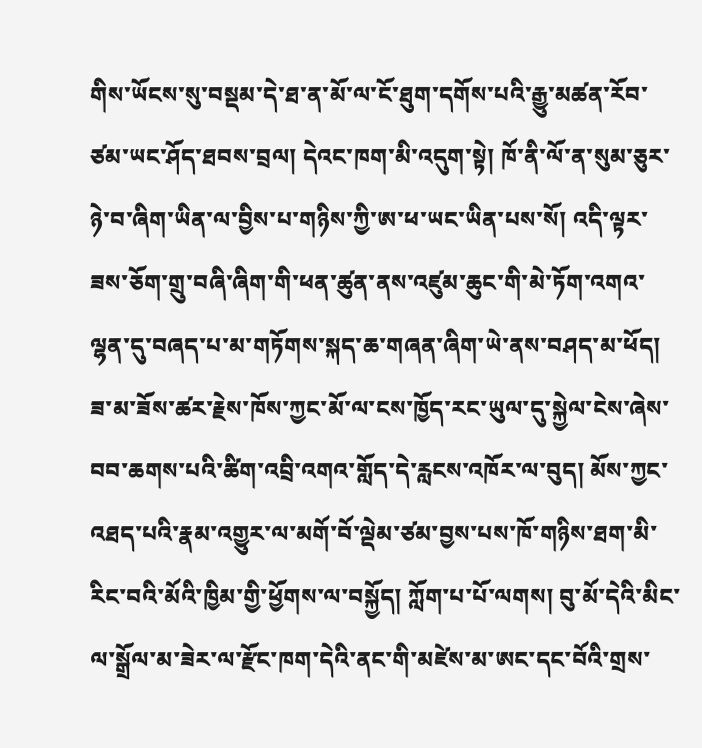གིས་ཡོངས་སུ་བསྡམ་དེ་ཐ་ན་མོ་ལ་ངོ་ཐུག་དགོས་པའི་རྒྱུ་མཚན་རོབ་ཙམ་ཡང་ཤོད་ཐབས་བྲལ། དེའང་ཁག་མི་འདུག་སྟེ། ཁོ་ནི་ལོ་ན་སུམ་ཅུར་ཉེ་བ་ཞིག་ཡིན་ལ་བྱིས་པ་གཉིས་ཀྱི་ཨ་ཕ་ཡང་ཡིན་པས་སོ། འདི་ལྟར་ཟས་ཅོག་གྲུ་བཞི་ཞིག་གི་ཕན་ཚུན་ནས་འཛུམ་ཆུང་གི་མེ་ཏོག་འགའ་ལྷན་དུ་བཞད་པ་མ་གཏོགས་སྐད་ཆ་གཞན་ཞིག་ཡེ་ནས་བཤད་མ་ཕོད།
ཟ་མ་ཟོས་ཚར་རྗེས་ཁོས་ཀྱང་མོ་ལ་ངས་ཁྱོད་རང་ཡུལ་དུ་སྐྱེལ་ངེས་ཞེས་བབ་ཆགས་པའི་ཚིག་འབྲི་འགའ་གློད་དེ་རླངས་འཁོར་ལ་བུད། མོས་ཀྱང་འཐད་པའི་རྣམ་འགྱུར་ལ་མགོ་བོ་ལྡེམ་ཙམ་བྱས་པས་ཁོ་གཉིས་ཐག་མི་རིང་བའི་མོའི་ཁྱིམ་གྱི་ཕྱོགས་ལ་བསྐྱོད། ཀློག་པ་པོ་ལགས། བུ་མོ་དེའི་མིང་ལ་སྒྲོལ་མ་ཟེར་ལ་རྫོང་ཁག་དེའི་ནང་གི་མཛེས་མ་ཨང་དང་བོའི་གྲས་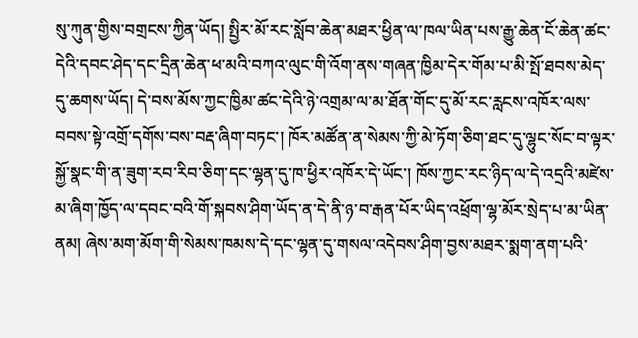སུ་ཀུན་གྱིས་བགྲངས་ཀྱིན་ཡོད། སྤྱིར་མོ་རང་སློབ་ཆེན་མཐར་ཕྱིན་ལ་ཁལ་ཡིན་པས་རྒྱུ་ཆེན་ངོ་ཆེན་ཚང་དེའི་དབང་ཤེད་དང་དྲིན་ཆེན་ཕ་མའི་བཀའ་ལུང་གི་འོག་ནས་གཞན་ཁྱིམ་དེར་གོམ་པ་མི་སྤོ་ཐབས་མེད་དུ་ཆགས་ཡོད། དེ་བས་མོས་ཀྱང་ཁྱིམ་ཚང་དེའི་ཉེ་འགྲམ་ལ་མ་ཐོན་གོང་དུ་མོ་རང་རླངས་འཁོར་ལས་བབས་སྟེ་འགྲོ་དགོས་བས་བརྡ་ཞིག་བཏང་། ཁོར་མཚོན་ན་སེམས་ཀྱི་མེ་ཏོག་ཅིག་ཐང་དུ་ལྷུང་སོང་བ་ལྟར་སྐྱོ་སྣང་གི་ན་ཟུག་རབ་རིབ་ཅིག་དང་ལྷན་དུ་ཁ་ཕྱིར་འཁོར་དེ་ཡོང་། ཁོས་ཀྱང་རང་ཉིད་ལ་དེ་འདྲའི་མཛེས་མ་ཞིག་ཁྱོད་ལ་དབང་བའི་གོ་སྐབས་ཤིག་ཡོད་ན་དེ་ནི་ཉ་བ་རྒན་པོར་ཡིད་འཕྲོག་ལྷ་མོར་སྲེད་པ་མ་ཡིན་ནམ། ཞེས་མག་མོག་གི་སེམས་ཁམས་དེ་དང་ལྷན་དུ་གསལ་འདེབས་ཤིག་བྱས་མཐར་སྨག་ནག་པའི་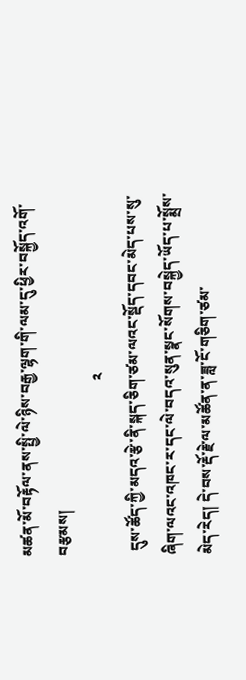མཚན་མོ་བརྟོལ་ནས་སྤྱི་ལེ་ཉིས་བརྒྱ་ལྷག་གི་ལམ་དུ་ཕྱིར་བསྐྱོད་འགོ་བརྩམས།
                                                ༢
 དུས་ཚོད་ཀྱི་མདའ་རྩེ་ནི་སྐད་ཅིག་ཙམ་ལའང་སྡོད་དབང་མེད་པས་སུ་ཞིག་ལའང་འཁང་ར་དང་ལེ་བདའ་སུན་སྣང་སོགས་བསྐྱེད་ཡོད་པ་སྨྲོས་མེད་རེད། དེ་བས་རྡོ་རྗེ་ལ་མཚོན་ན་ཟླ་ངོ་གཅིག་ཙམ་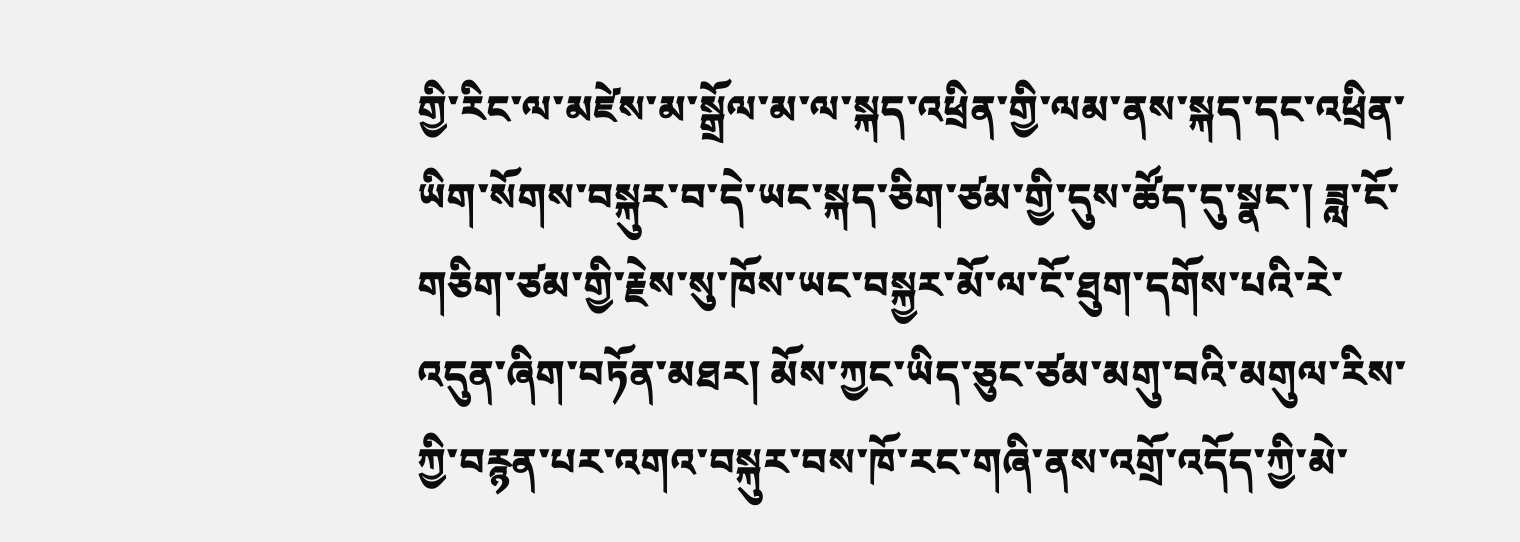གྱི་རིང་ལ་མཛེས་མ་སྒྲོལ་མ་ལ་སྐད་འཕྲིན་གྱི་ལམ་ནས་སྐད་དང་འཕྲིན་ཡིག་སོགས་བསྐུར་བ་དེ་ཡང་སྐད་ཅིག་ཙམ་གྱི་དུས་ཚོད་དུ་སྣང་། ཟླ་ངོ་གཅིག་ཙམ་གྱི་རྗེས་སུ་ཁོས་ཡང་བསྐྱར་མོ་ལ་ངོ་ཐུག་དགོས་པའི་རེ་འདུན་ཞིག་བཏོན་མཐར། མོས་ཀྱང་ཡིད་ཅུང་ཙམ་མགུ་བའི་མགུལ་རིས་ཀྱི་བརྙན་པར་འགའ་བསྐུར་བས་ཁོ་རང་གཞི་ནས་འགྲོ་འདོད་ཀྱི་མེ་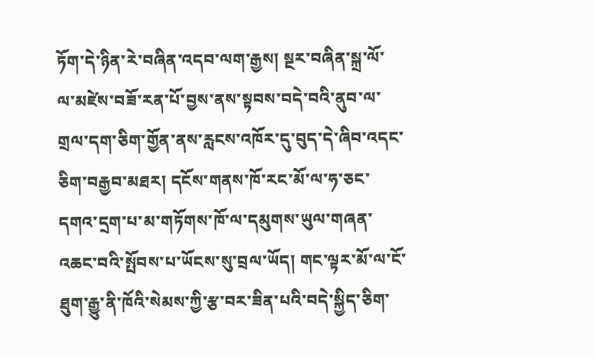ཏོག་དེ་ཉིན་རེ་བཞིན་འདབ་ལག་རྒྱས། སྔར་བཞིན་སྐྲ་ལོ་ལ་མཛེས་བཟོ་རན་པོ་བྱས་ནས་སྟབས་བདེ་བའི་ནུབ་ལ་གྲལ་དག་ཅིག་གྱོན་ནས་རླངས་འཁོར་དུ་བུད་དེ་ཞིབ་འདང་ཅིག་བརྒྱབ་མཐར། དངོས་གནས་ཁོ་རང་མོ་ལ་ཧ་ཅང་དགའ་དྲག་པ་མ་གཏོགས་ཁོ་ལ་དམུགས་ཡུལ་གཞན་འཆང་བའི་སྤོབས་པ་ཡོངས་སུ་བྲལ་ཡོད། གང་ལྟར་མོ་ལ་ངོ་ཐུག་རྒྱུ་ནི་ཁོའི་སེམས་ཀྱི་རྩ་བར་ཟིན་པའི་བདེ་སྐྱིད་ཅིག་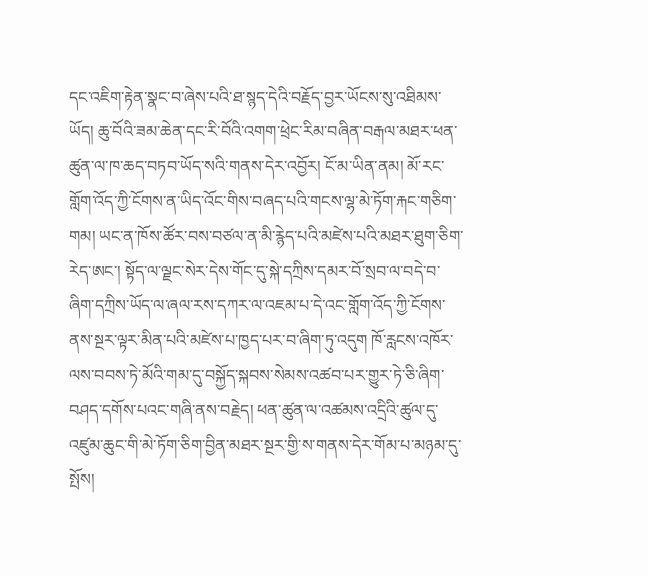དང་འཇིག་རྟེན་སྣང་བ་ཞེས་པའི་ཐ་སྙད་དེའི་བརྗོད་བྱར་ཡོངས་སུ་འཐིམས་ཡོད། ཆུ་བོའི་ཟམ་ཆེན་དང་རི་བོའི་འགག་ཕྲེང་རིམ་བཞིན་བརྒལ་མཐར་ཕན་ཚུན་ལ་ཁ་ཆད་བཏབ་ཡོད་སའི་གནས་དེར་འབྱོར། ངོ་མ་ཡིན་ནམ། མོ་རང་གློག་འོད་ཀྱི་ངོགས་ན་ཡིད་འོང་གིས་བཞད་པའི་གངས་ལྷ་མེ་ཏོག་རྐང་གཅིག་གམ། ཡང་ན་ཁོས་ཚོར་བས་བཙལ་ན་མི་རྙེད་པའི་མཛེས་པའི་མཐར་ཐུག་ཅིག་རེད་ཨང་། སྟོད་ལ་ལྗང་སེར་དེས་གོང་དུ་སྐེ་དཀྲིས་དམར་བོ་སྲབ་ལ་བདེ་བ་ཞིག་དཀྲིས་ཡོད་ལ་ཞལ་རས་དཀར་ལ་འཇམ་པ་དེ་འང་གློག་འོད་ཀྱི་ངོགས་ནས་སྔར་ལྟར་མིན་པའི་མཛེས་པ་ཁྱད་པར་བ་ཞིག་ཏུ་འདུག ཁོ་རླངས་འཁོར་ལས་བབས་ཏེ་མོའི་གམ་དུ་བསྐྱོད་སྐབས་སེམས་འཚབ་པར་གྱུར་ཏེ་ཅི་ཞིག་བཤད་དགོས་པའང་གཞི་ནས་བརྗེད། ཕན་ཚུན་ལ་འཚམས་འདྲིའི་ཚུལ་དུ་འཛུམ་ཆུང་གི་མེ་ཏོག་ཅིག་བྱིན་མཐར་སྔར་གྱི་ས་གནས་དེར་གོམ་པ་མཉམ་དུ་སྤོས།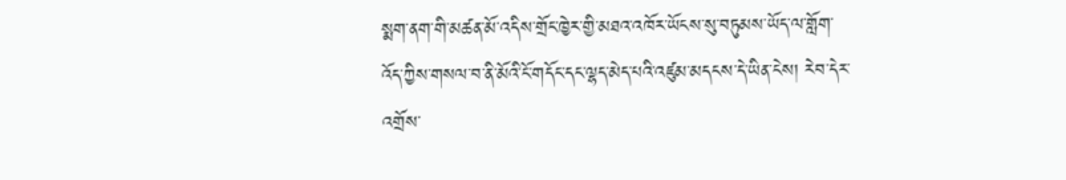སྨག་ནག་གི་མཚན་མོ་འདིས་གྲོང་ཁྱེར་གྱི་མཐའ་འཁོར་ཡོངས་སུ་བཏུམས་ཡོད་ལ་གློག་འོད་ཀྱིས་གསལ་བ་ནི་མོའི་ངོ་གདོང་དང་ལྷད་མེད་པའི་འཛུམ་མདངས་དེ་ཡིན་ངེས། རེབ་དེར་འགྲོས་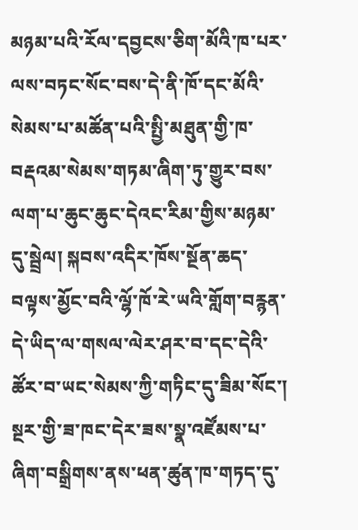མཉམ་པའི་རོལ་དབྱངས་ཅིག་མོའི་ཁ་པར་ལས་བཏང་སོང་བས་དེ་ནི་ཁོ་དང་མོའི་སེམས་པ་མཚོན་པའི་སྤྱི་མཐུན་གྱི་ཁ་བརྡའམ་སེམས་གཏམ་ཞིག་ཏུ་གྱུར་བས་ལག་པ་ཆུང་ཆུང་དེའང་རིམ་གྱིས་མཉམ་དུ་སྦྲེལ། སྐབས་འདིར་ཁོས་སྔོན་ཆད་བལྟས་མྱོང་བའི་ལྷོ་ཁོ་རེ་ཡའི་གློག་བརྙན་དེ་ཡིད་ལ་གསལ་ལེར་ཤར་བ་དང་དེའི་ཚོར་བ་ཡང་སེམས་ཀྱི་གཏིང་དུ་ཟིམ་སོང་།
སྔར་གྱི་ཟ་ཁང་དེར་ཟས་སྣ་འཛོམས་པ་ཞིག་བསྒྲིགས་ནས་ཕན་ཚུན་ཁ་གཏད་དུ་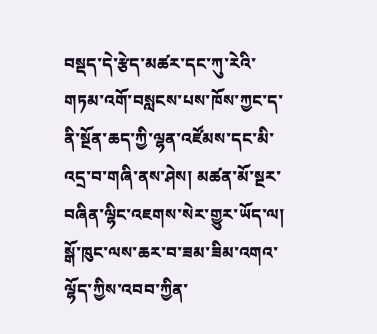བསྡད་དེ་རྩེད་མཚར་དང་ཀུ་རེའི་གཏམ་འགོ་བསླངས་པས་ཁོས་ཀྱང་ད་ནི་སྔོན་ཆད་ཀྱི་ལྷན་འཛོམས་དང་མི་འདྲ་བ་གཞི་ནས་ཤེས། མཚན་མོ་སྔར་བཞིན་ལྷིང་འཇགས་སེར་གྱུར་ཡོད་ལ། སྒོ་ཁུང་ལས་ཆར་བ་ཟམ་ཟིམ་འགའ་ལྷོད་ཀྱིས་འབབ་ཀྱིན་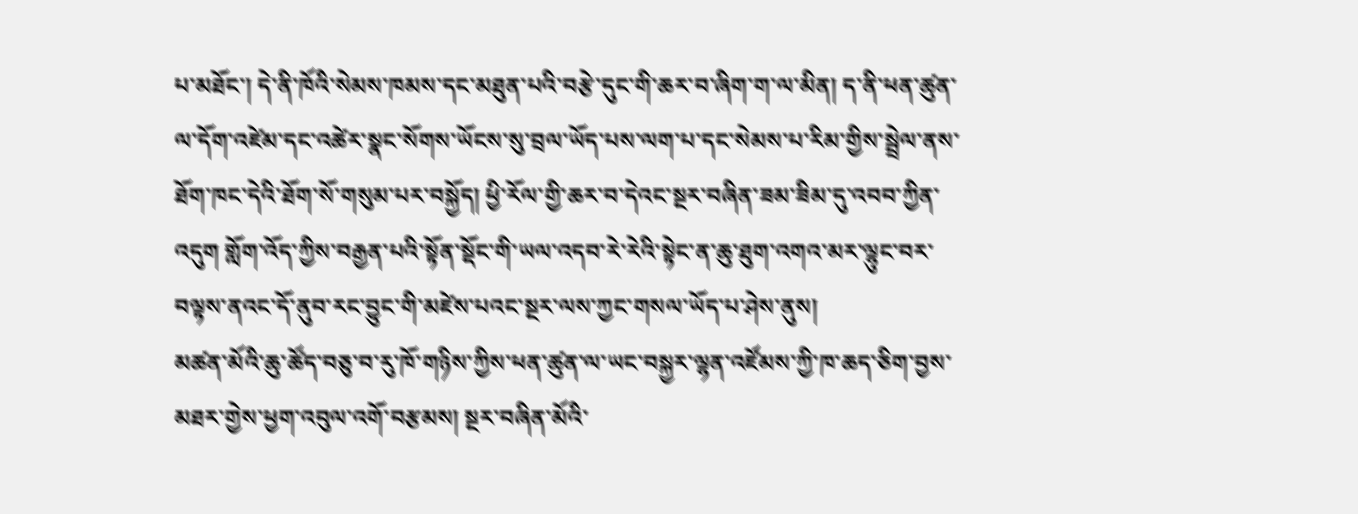པ་མཐོང་། དེ་ནི་ཁོའི་སེམས་ཁམས་དང་མཐུན་པའི་བརྩེ་དུང་གི་ཆར་བ་ཞིག་ག་ལ་མིན། ད་ནི་ཕན་ཚུན་ལ་དོག་འཛེམ་དང་འཚེར་སྣང་སོགས་ཡོངས་སུ་བྲལ་ཡོད་པས་ལག་པ་དང་སེམས་པ་རིམ་གྱིས་སྦྲེལ་ནས་ཐོག་ཁང་དེའི་ཐོག་སོ་གསུམ་པར་བསྐྱོད། ཕྱི་རོལ་གྱི་ཆར་བ་དེའང་སྔར་བཞིན་ཟམ་ཟིམ་དུ་འབབ་ཀྱིན་འདུག གློག་འོད་ཀྱིས་བརྒྱན་པའི་སྟོན་སྡོང་གི་ཡལ་འདབ་རེ་རེའི་སྟེང་ན་ཆུ་ཐུག་འགའ་མར་ལྷུང་བར་བལྟས་ནའང་དོ་ནུབ་རང་བྱུང་གི་མཛེས་པའང་སྔར་ལས་ཀྱང་གསལ་ཡོད་པ་ཤེས་ནུས།
མཚན་མོའི་ཆུ་ཚོད་བཅུ་བ་རུ་ཁོ་གཉིས་ཀྱིས་ཕན་ཚུན་ལ་ཡང་བསྐྱར་ལྷན་འཛོམས་ཀྱི་ཁ་ཆད་ཅིག་བྱས་མཐར་གྱེས་ཕྱག་འབུལ་འགོ་བརྩམས། སྔར་བཞིན་མོའི་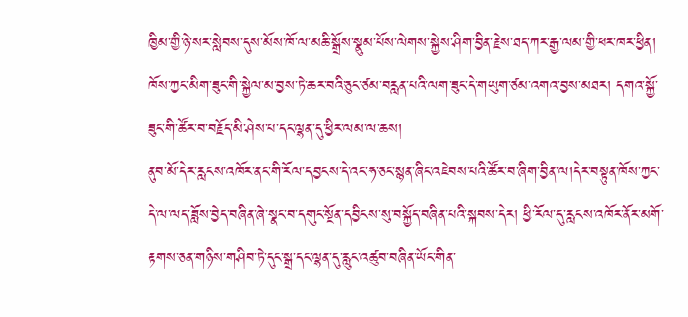ཁྱིམ་གྱི་ཉེ་སར་སླེབས་དུས་མོས་ཁོ་ལ་མཆི་སྒྲོས་སྣུམ་པོས་ལེགས་སྐྱེས་ཤིག་བྱིན་རྗེས་ཐད་ཀར་རྒྱ་ལམ་གྱི་ཕར་ཁར་ཕྱིན། ཁོས་ཀྱང་མིག་ཟུང་གི་སྐྱེལ་མ་བྱས་ཏེ་ཆར་བའི་ཅུང་ཙམ་བརླན་པའི་ལག་ཟུང་དེ་གཡུག་ཙམ་འགའ་བྱས་མཐར། དགའ་སྐྱོ་ཟུང་གི་ཚོར་བ་བརྗོད་མི་ཤེས་པ་དང་ལྷན་དུ་ཕྱིར་ལམ་ལ་ཆས།
ནུབ་མོ་དེར་རླངས་འཁོར་ནང་གི་རོལ་དབྱངས་དེ་འང་ཧ་ཅང་སྙན་ཞིང་འཇེབས་པའི་ཚོར་བ་ཞིག་བྱིན་ལ།དེར་བསྟུན་ཁོས་ཀྱང་དེ་ལ་ལད་ཟློས་བྱེད་བཞིན་ཞེ་སྣང་བ་དགུང་སྔོན་དབྱིངས་སུ་བསྐྱོད་བཞིན་པའི་སྐབས་དེར། ཕྱི་རོལ་དུ་རླངས་འཁོར་ནོར་མགོ་རྟགས་ཅན་གཉིས་གཤིབ་ཏེ་དུང་སྒྲ་དང་ལྷན་དུ་རླུང་འཚུབ་བཞིན་ཡོང་གིན་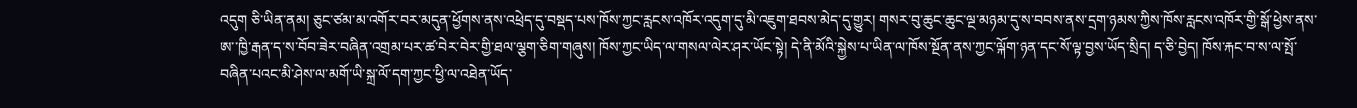འདུག ཅི་ཡིན་ནམ། ཅུང་ཙམ་མ་འགོར་བར་མདུན་ཕྱོགས་ནས་འཕྲེད་དུ་བསྡད་པས་ཁོས་ཀྱང་རླངས་འཁོར་འདུག་དུ་མི་འཇུག་ཐབས་མེད་དུ་གྱུར། གསར་བུ་ཆུང་ཆུང་ལྔ་མཉམ་དུ་ས་བབས་ནས་དྲག་ཉམས་ཀྱིས་ཁོས་རླངས་འཁོར་གྱི་སྒོ་ཕྱེས་ནས་ ཨ་་ཁྱི་རྒན་ད་ས་བོབ་ཟེར་བཞིན་འགྲམ་པར་ཚ་བེར་བེར་གྱི་ཐལ་ལྕག་ཅིག་གཞུས། ཁོས་ཀྱང་ཡིད་ལ་གསལ་ལེར་ཤར་ཡོང་སྟེ། དེ་ནི་མོའི་སྐྱེས་པ་ཡིན་ལ་ཁོས་སྔོན་ནས་ཀྱང་ལྐོག་ཉན་དང་སོ་ལྟ་བྱས་ཡོད་སྲིད། ད་ཅི་བྱེད། ཁོས་རྐང་བ་ས་ལ་སྤོ་བཞིན་པའང་མི་ཤེས་ལ་མགོ་ཡི་སྐྲ་ལོ་དག་ཀྱང་ཕྱི་ལ་འཐེན་ཡོད་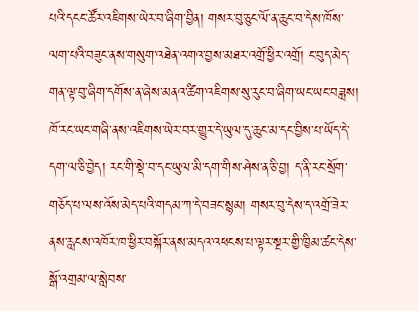པའི་དངང་ཚོར་འཇིགས་ཡེར་བ་ཞིག་བྱིན། གསར་བུ་ཅུང་ལོ་ན་ཆུང་བ་དེས་ཁོས་ལག་པའི་བཟུང་ནས་གསུག་འཐེན་འགའ་བྱས་མཐར་འགྲོ་ཕྱིར་འགྲོ། ང་བུད་མེད་གན་ལྟ་བུ་ཞིག་དགོས་ན་ཞེས་མནའ་ཚིག་འཇིགས་སུ་རུང་བ་ཞིག་ཡང་ཡང་བཟླས། ཁོ་རང་ཡང་གཞི་ནས་འཇིགས་ཡེར་བར་གྱུར་དེ་ཡུལ་དུ་ཆུང་མ་དང་བྱིས་པ་ཡོད་དེ་དག་ལ་ཅི་བྱེད། རང་གི་སྡེ་བ་དང་ཡུལ་མི་དག་གིས་ཤེས་ན་ཅི་བྱ། ད་ནི་རང་སྲོག་གཅོད་པ་ལས་འོས་མེད་པའི་གདམ་ཀ་དེ་བཟང་སྙམ། གསར་བུ་དེས་ད་འགྲོ་ཟེར་ནས་རླངས་འཁོར་ཁ་ཕྱིར་བསྐོར་ནས་མདའ་འཕངས་པ་ལྟར་སྔར་གྱི་ཁྱིམ་ཚང་དེས་སྒོ་འགྲམ་ལ་སླེབས་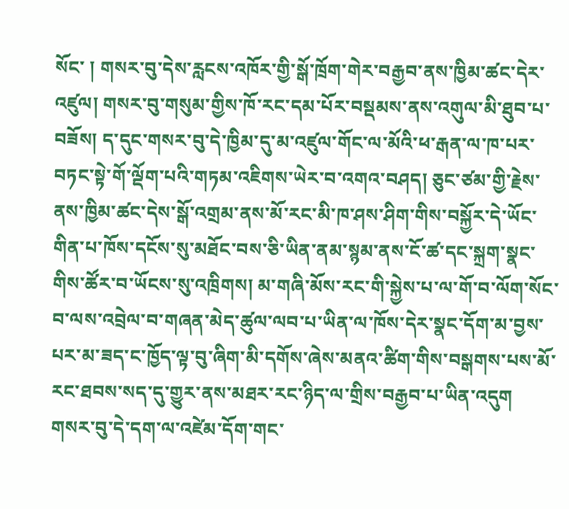སོང་ ། གསར་བུ་དེས་རླངས་འཁོར་གྱི་སྒོ་ཁྲོག་གེར་བརྒྱབ་ནས་ཁྱིམ་ཚང་དེར་འཛུལ། གསར་བུ་གསུམ་གྱིས་ཁོ་རང་དམ་པོར་བསྡམས་ནས་འགུལ་མི་ཐུབ་པ་བཟོས། ད་དུང་གསར་བུ་དེ་ཁྱིམ་དུ་མ་འཛུལ་གོང་ལ་མོའི་ཕ་རྒན་ལ་ཁ་པར་བཏང་སྟེ་གོ་ལྡོག་པའི་གཏམ་འཇིགས་ཡེར་བ་འགའ་བཤད། ཅུང་ཙམ་གྱི་རྗེས་ནས་ཁྱིམ་ཚང་དེས་སྒོ་འགྲམ་ནས་མོ་རང་མི་ཁ་ཤས་ཤིག་གིས་བསྐྱོར་དེ་ཡོང་གིན་པ་ཁོས་དངོས་སུ་མཐོང་བས་ཅི་ཡིན་ནམ་སྙམ་ནས་ངོ་ཚ་དང་སྐྲག་སྣང་གིས་ཚོར་བ་ཡོངས་སུ་འཁྲིགས། མ་གཞི་མོས་རང་གི་སྐྱེས་པ་ལ་གོ་བ་ལོག་སོང་བ་ལས་འབྲེལ་བ་གཞན་མེད་ཚུལ་ལབ་པ་ཡིན་ལ་ཁོས་དེར་སྣང་དོག་མ་བྱས་པར་མ་ཟད་ང་ཁྱོད་ལྟ་བུ་ཞིག་མི་དགོས་ཞེས་མནའ་ཚིག་གིས་བསྒགས་པས་མོ་རང་ཐབས་སད་དུ་གྱུར་ནས་མཐར་རང་ཉིད་ལ་གྲིས་བརྒྱབ་པ་ཡིན་འདུག གསར་བུ་དེ་དག་ལ་འཛེམ་དོག་གང་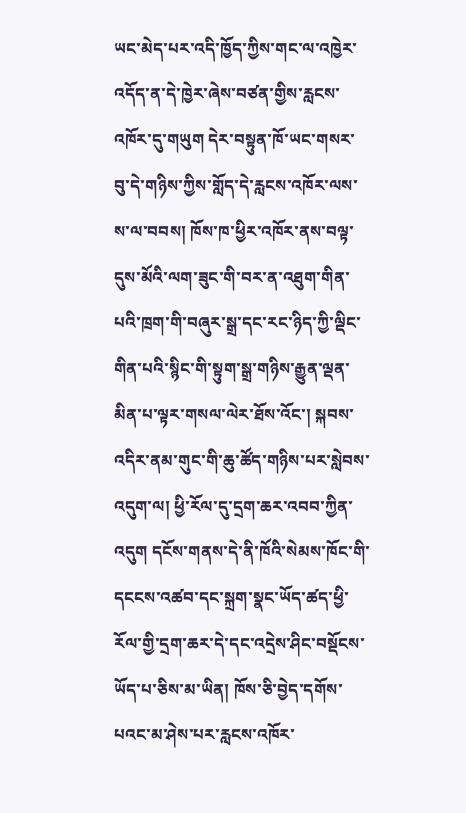ཡང་མེད་པར་འདི་ཁྱོད་ཀྱིས་གང་ལ་འཁྱེར་འདོད་ན་དེ་ཁྱེར་ཞེས་བཙན་གྱིས་རླངས་འཁོར་དུ་གཡུག དེར་བསྟུན་ཁོ་ཡང་གསར་བུ་དེ་གཉིས་ཀྱིས་གློད་དེ་རླངས་འཁོར་ལས་ས་ལ་བབས། ཁོས་ཁ་ཕྱིར་འཁོར་ནས་བལྟ་དུས་མོའི་ལག་ཟུང་གི་བར་ན་འཐུག་གིན་པའི་ཁྲག་གི་བཞུར་སྒྲ་དང་རང་ཉིད་ཀྱི་ལྡིང་གིན་པའི་སྙིང་གི་སྟུག་སྒྲ་གཉིས་རྒྱུན་ལྡན་མིན་པ་ལྟར་གསལ་ལེར་ཐོས་འོང་། སྐབས་འདིར་ནམ་གུང་གི་ཆུ་ཚོད་གཉིས་པར་སླེབས་འདུག་ལ། ཕྱི་རོལ་དུ་དྲག་ཆར་འབབ་ཀྱིན་འདུག དངོས་གནས་དེ་ནི་ཁོའི་སེམས་ཁོང་གི་དངངས་འཚབ་དང་སྐྲག་སྣང་ཡོད་ཚད་ཕྱི་རོལ་གྱི་དྲག་ཆར་དེ་དང་འདྲེས་ཤིང་བསྡོངས་ཡོད་པ་ཅིས་མ་ཡིན། ཁོས་ཅི་བྱེད་དགོས་པའང་མ་ཤེས་པར་རླངས་འཁོར་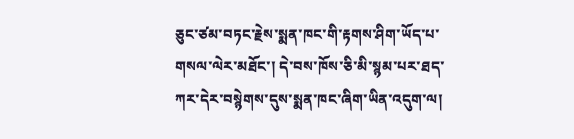ཅུང་ཙམ་བཏང་རྗེས་སྨན་ཁང་གི་རྟགས་ཤིག་ཡོད་པ་གསལ་ལེར་མཐོང་། དེ་བས་ཁོས་ཅི་མི་སྙམ་པར་ཐད་ཀར་དེར་བསྙེགས་དུས་སྨན་ཁང་ཞིག་ཡིན་འདུག་ལ།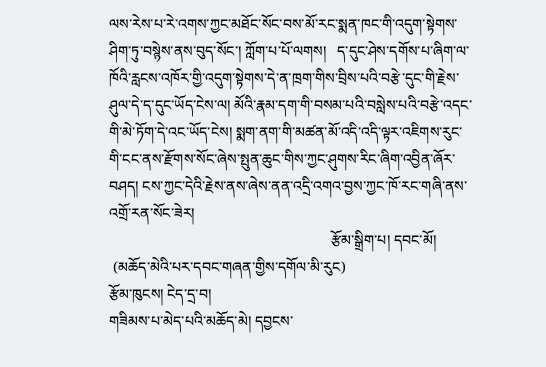ལས་རེས་པ་རེ་འགས་ཀྱང་མཐོང་སོང་བས་མོ་རང་སྨན་ཁང་གི་འདུག་སྟེགས་ཤིག་ཏུ་བསྙེས་ནས་བུད་སོང་། ཀློག་པ་པོ་ལགས།   ད་དུང་ཤེས་དགོས་པ་ཞིག་ལ་ཁོའི་རླངས་འཁོར་གྱི་འདུག་སྟེགས་དེ་ན་ཁྲག་གིས་བྲིས་པའི་བརྩེ་དུང་གི་རྗེས་ཤུལ་དེ་ད་དུང་ཡོད་ངེས་ལ། མོའི་རྣམ་དག་གི་བསམ་པའི་བསླེས་པའི་བརྩེ་འདང་གི་མེ་ཏོག་དེ་འང་ཡོད་ངེས། སྨག་ནག་གི་མཚན་མོ་འདི་འདི་ལྟར་འཇིགས་རུང་གི་ངང་ནས་རྫོགས་སོང་ཞེས་སྤུན་ཆུང་གིས་ཀྱང་ཤུགས་རིང་ཞིག་འབྱིན་ཞོར་བཤད། ངས་ཀྱང་དེའི་རྗེས་ནས་ཞེས་ནན་འདྲི་འགའ་བྱས་ཀྱང་ཁོ་རང་གཞི་ནས་འགྲོ་རན་སོང་ཟེར།
                                                             རྩོམ་སྒྲིག་པ། དབང་མོ།
 (མཆོད་མེའི་པར་དབང་གཞན་གྱིས་དགོལ་མི་རུང)
རྩོམ་ཁུངས། ངེད་དྲ་བ།
གཟིམས་པ་མེད་པའི་མཆོད་མེ། དབྱངས་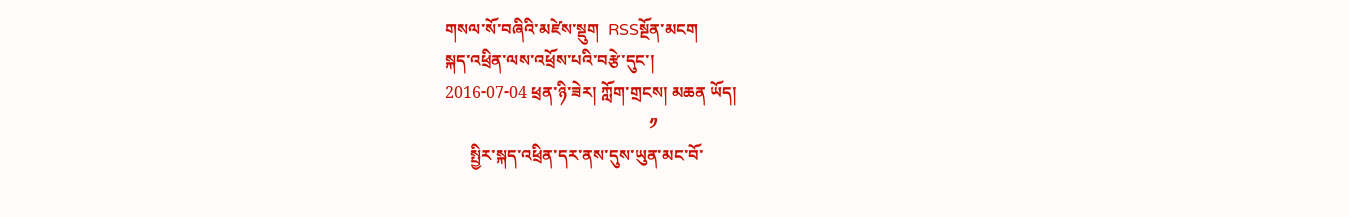གསལ་སོ་བཞིའི་མཛེས་སྡུག  RSSསྔོན་མངག
སྐད་འཕྲིན་ལས་འཕྲོས་པའི་བརྩེ་དུང་།
2016-07-04 ཕྲན་ཉི་ཟེར། ཀློག་གྲངས། མཆན ཡོད།
                                                 ༡
      སྤྱིར་སྐད་འཕྲིན་དར་ནས་དུས་ཡུན་མང་བོ་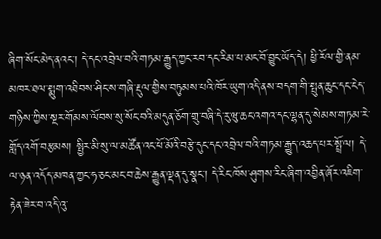ཞིག་སོང་མེད་ནའང་། དེ་དང་འབྲེལ་བའི་གཏམ་རྒྱུད་ཀྱང་རབ་དང་རིམ་པ་མང་བོ་བྱུང་ཡོད་དེ། ཕྱི་རོལ་གྱི་ནམ་མཁར་ཐལ་སྨུག་འཐིབས་ཤིང་ས་གཞི་རྡུལ་གྱིས་བཏུམས་པའི་ཁོར་ཡུག་འདི་ནས་བདག་གི་སྤུན་ཆུང་དང་ངེད་གཉིས་ཀྱིས་སྔར་གོམས་ལོབས་སུ་སོང་བའི་མདུན་ཅོག་གྲུ་བཞི་དེ་རུ་ཝུ་ཆང་འགའ་དང་ལྷན་དུ་སེམས་གཏམ་རེ་གློད་འགོ་བརྩམས། སྤྱིར་མི་སུ་ལ་མཚོན་འང་ཕོ་མོའི་བརྩེ་དུང་དང་འབྲེལ་བའི་གཏམ་རྒྱུད་འཆད་པར་སྤྲོ་ལ། དེ་ལ་ཉན་འདོད་མཁན་ཀྱང་ཧ་ཅང་མང་བ་ཆེས་རྒྱུན་ལྡན་དུ་སྣང་། དེ་རིང་ཁོས་ཤུགས་རིང་ཞིག་འབྱིན་ཞོར་འཇིག་རྟེན་ཟེར་བ་འདི་འུ་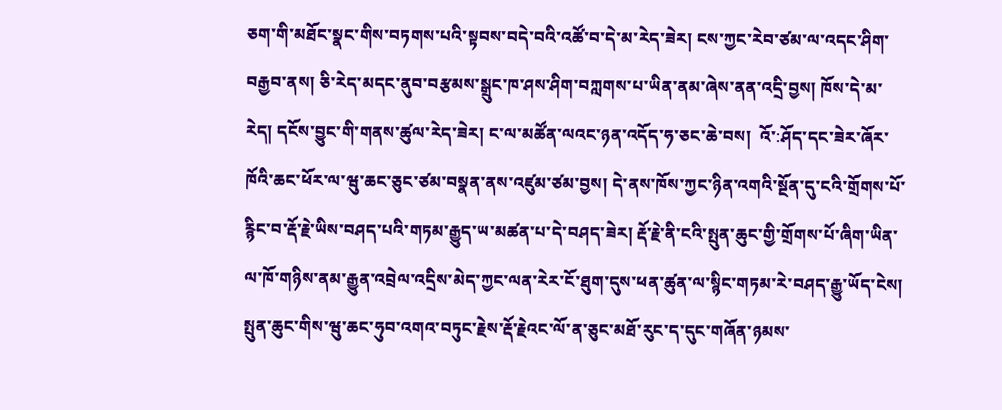ཅག་གི་མཐོང་སྣང་གིས་བཏགས་པའི་སྟབས་བདེ་བའི་འཚོ་བ་དེ་མ་རེད་ཟེར། ངས་ཀྱང་རེབ་ཙམ་ལ་འདང་ཤིག་བརྒྱབ་ནས། ཅི་རེད་མདང་ནུབ་བརྩམས་སྒྲུང་ཁ་ཤས་ཤིག་བཀླགས་པ་ཡིན་ནམ་ཞེས་ནན་འདྲི་བྱས། ཁོས་དེ་མ་རེད། དངོས་བྱུང་གི་གནས་ཚུལ་རེད་ཟེར། ང་ལ་མཚོན་ལའང་ཉན་འདོད་ཧ་ཅང་ཆེ་བས།  འོ་:ཤོད་དང་ཟེར་ཞོར་ཁོའི་ཆང་ཕོར་ལ་ཝུ་ཆང་ཅུང་ཙམ་བསྣན་ནས་འཛུམ་ཙམ་བྱས། དེ་ནས་ཁོས་ཀྱང་ཉིན་འགའི་སྔོན་དུ་ངའི་གྲོགས་པོ་རྙིང་བ་རྡོ་རྗེ་ཡིས་བཤད་པའི་གཏམ་རྒྱུད་ཡ་མཚན་པ་དེ་བཤད་ཟེར། རྡོ་རྗེ་ནི་ངའི་སྤུན་ཆུང་གྱི་གྲོགས་པོ་ཞིག་ཡིན་ལ་ཁོ་གཉིས་ནམ་རྒྱུན་འབྲེལ་འདྲིས་མེད་ཀྱང་ལན་རེར་ངོ་ཐུག་དུས་ཕན་ཚུན་ལ་སྙིང་གཏམ་རེ་བཤད་རྒྱུ་ཡོད་ངེས། སྤུན་ཆུང་གིས་ཝུ་ཆང་ཧུབ་འགའ་བཏུང་རྗེས་རྡོ་རྗེའང་ལོ་ན་ཅུང་མཐོ་རུང་ད་དུང་གཞོན་ཉམས་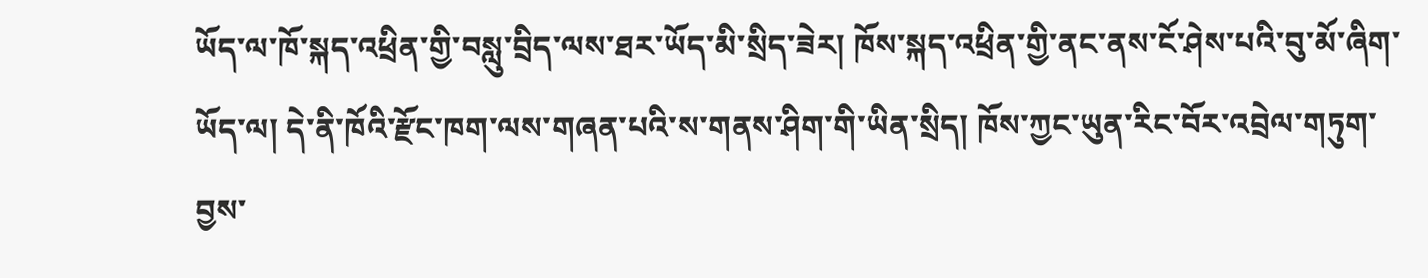ཡོད་ལ་ཁོ་སྐད་འཕྲིན་གྱི་བསླུ་བྲིད་ལས་ཐར་ཡོད་མི་སྲིད་ཟེར། ཁོས་སྐད་འཕྲིན་གྱི་ནང་ནས་ངོ་ཤེས་པའི་བུ་མོ་ཞིག་ཡོད་ལ། དེ་ནི་ཁོའི་རྫོང་ཁག་ལས་གཞན་པའི་ས་གནས་ཤིག་གི་ཡིན་སྲིད། ཁོས་ཀྱང་ཡུན་རིང་བོར་འབྲེལ་གཏུག་བྱས་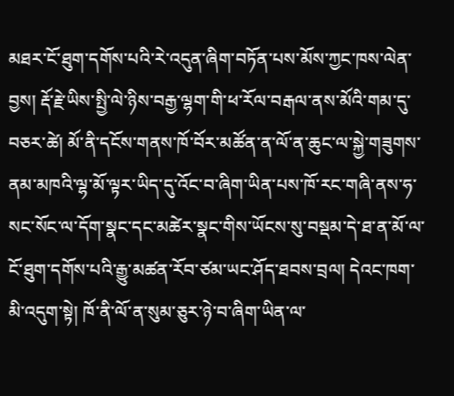མཐར་ངོ་ཐུག་དགོས་པའི་རེ་འདུན་ཞིག་བཏོན་པས་མོས་ཀྱང་ཁས་ལེན་བྱས། རྡོ་རྗེ་ཡིས་སྤྱི་ལེ་ཉིས་བརྒྱ་ལྷག་གི་ཕ་རོལ་བརྒལ་ནས་མོའི་གམ་དུ་བཅར་ཚེ། མོ་ནི་དངོས་གནས་ཁོ་བོར་མཚོན་ན་ལོ་ན་ཆུང་ལ་སྐྱེ་གཟུགས་ནམ་མཁའི་ལྷ་མོ་ལྟར་ཡིད་དུ་འོང་བ་ཞིག་ཡིན་པས་ཁོ་རང་གཞི་ནས་ཧ་སང་སོང་ལ་དོག་སྣང་དང་མཚེར་སྣང་གིས་ཡོངས་སུ་བསྡམ་དེ་ཐ་ན་མོ་ལ་ངོ་ཐུག་དགོས་པའི་རྒྱུ་མཚན་རོབ་ཙམ་ཡང་ཤོད་ཐབས་བྲལ། དེའང་ཁག་མི་འདུག་སྟེ། ཁོ་ནི་ལོ་ན་སུམ་ཅུར་ཉེ་བ་ཞིག་ཡིན་ལ་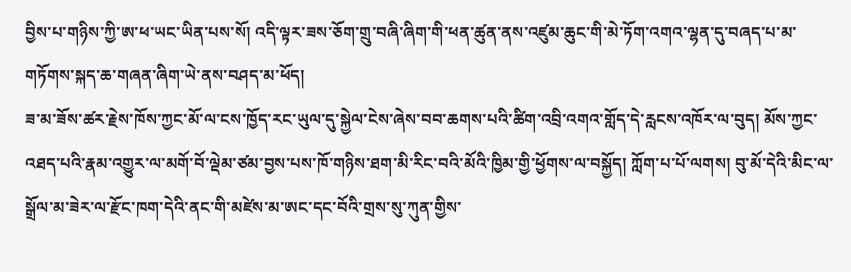བྱིས་པ་གཉིས་ཀྱི་ཨ་ཕ་ཡང་ཡིན་པས་སོ། འདི་ལྟར་ཟས་ཅོག་གྲུ་བཞི་ཞིག་གི་ཕན་ཚུན་ནས་འཛུམ་ཆུང་གི་མེ་ཏོག་འགའ་ལྷན་དུ་བཞད་པ་མ་གཏོགས་སྐད་ཆ་གཞན་ཞིག་ཡེ་ནས་བཤད་མ་ཕོད།
ཟ་མ་ཟོས་ཚར་རྗེས་ཁོས་ཀྱང་མོ་ལ་ངས་ཁྱོད་རང་ཡུལ་དུ་སྐྱེལ་ངེས་ཞེས་བབ་ཆགས་པའི་ཚིག་འབྲི་འགའ་གློད་དེ་རླངས་འཁོར་ལ་བུད། མོས་ཀྱང་འཐད་པའི་རྣམ་འགྱུར་ལ་མགོ་བོ་ལྡེམ་ཙམ་བྱས་པས་ཁོ་གཉིས་ཐག་མི་རིང་བའི་མོའི་ཁྱིམ་གྱི་ཕྱོགས་ལ་བསྐྱོད། ཀློག་པ་པོ་ལགས། བུ་མོ་དེའི་མིང་ལ་སྒྲོལ་མ་ཟེར་ལ་རྫོང་ཁག་དེའི་ནང་གི་མཛེས་མ་ཨང་དང་བོའི་གྲས་སུ་ཀུན་གྱིས་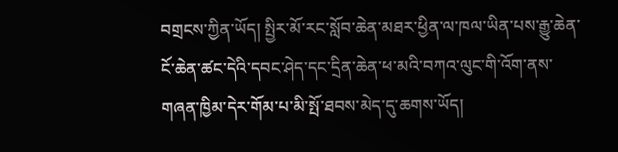བགྲངས་ཀྱིན་ཡོད། སྤྱིར་མོ་རང་སློབ་ཆེན་མཐར་ཕྱིན་ལ་ཁལ་ཡིན་པས་རྒྱུ་ཆེན་ངོ་ཆེན་ཚང་དེའི་དབང་ཤེད་དང་དྲིན་ཆེན་ཕ་མའི་བཀའ་ལུང་གི་འོག་ནས་གཞན་ཁྱིམ་དེར་གོམ་པ་མི་སྤོ་ཐབས་མེད་དུ་ཆགས་ཡོད།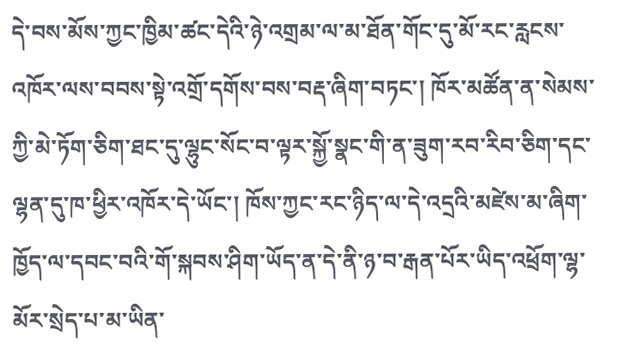དེ་བས་མོས་ཀྱང་ཁྱིམ་ཚང་དེའི་ཉེ་འགྲམ་ལ་མ་ཐོན་གོང་དུ་མོ་རང་རླངས་འཁོར་ལས་བབས་སྟེ་འགྲོ་དགོས་བས་བརྡ་ཞིག་བཏང་། ཁོར་མཚོན་ན་སེམས་ཀྱི་མེ་ཏོག་ཅིག་ཐང་དུ་ལྷུང་སོང་བ་ལྟར་སྐྱོ་སྣང་གི་ན་ཟུག་རབ་རིབ་ཅིག་དང་ལྷན་དུ་ཁ་ཕྱིར་འཁོར་དེ་ཡོང་། ཁོས་ཀྱང་རང་ཉིད་ལ་དེ་འདྲའི་མཛེས་མ་ཞིག་ཁྱོད་ལ་དབང་བའི་གོ་སྐབས་ཤིག་ཡོད་ན་དེ་ནི་ཉ་བ་རྒན་པོར་ཡིད་འཕྲོག་ལྷ་མོར་སྲེད་པ་མ་ཡིན་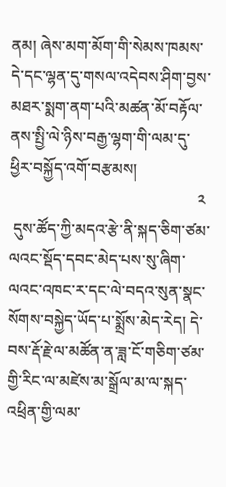ནམ། ཞེས་མག་མོག་གི་སེམས་ཁམས་དེ་དང་ལྷན་དུ་གསལ་འདེབས་ཤིག་བྱས་མཐར་སྨག་ནག་པའི་མཚན་མོ་བརྟོལ་ནས་སྤྱི་ལེ་ཉིས་བརྒྱ་ལྷག་གི་ལམ་དུ་ཕྱིར་བསྐྱོད་འགོ་བརྩམས།
                                                ༢
 དུས་ཚོད་ཀྱི་མདའ་རྩེ་ནི་སྐད་ཅིག་ཙམ་ལའང་སྡོད་དབང་མེད་པས་སུ་ཞིག་ལའང་འཁང་ར་དང་ལེ་བདའ་སུན་སྣང་སོགས་བསྐྱེད་ཡོད་པ་སྨྲོས་མེད་རེད། དེ་བས་རྡོ་རྗེ་ལ་མཚོན་ན་ཟླ་ངོ་གཅིག་ཙམ་གྱི་རིང་ལ་མཛེས་མ་སྒྲོལ་མ་ལ་སྐད་འཕྲིན་གྱི་ལམ་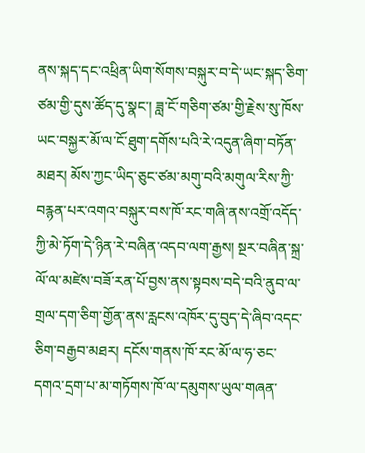ནས་སྐད་དང་འཕྲིན་ཡིག་སོགས་བསྐུར་བ་དེ་ཡང་སྐད་ཅིག་ཙམ་གྱི་དུས་ཚོད་དུ་སྣང་། ཟླ་ངོ་གཅིག་ཙམ་གྱི་རྗེས་སུ་ཁོས་ཡང་བསྐྱར་མོ་ལ་ངོ་ཐུག་དགོས་པའི་རེ་འདུན་ཞིག་བཏོན་མཐར། མོས་ཀྱང་ཡིད་ཅུང་ཙམ་མགུ་བའི་མགུལ་རིས་ཀྱི་བརྙན་པར་འགའ་བསྐུར་བས་ཁོ་རང་གཞི་ནས་འགྲོ་འདོད་ཀྱི་མེ་ཏོག་དེ་ཉིན་རེ་བཞིན་འདབ་ལག་རྒྱས། སྔར་བཞིན་སྐྲ་ལོ་ལ་མཛེས་བཟོ་རན་པོ་བྱས་ནས་སྟབས་བདེ་བའི་ནུབ་ལ་གྲལ་དག་ཅིག་གྱོན་ནས་རླངས་འཁོར་དུ་བུད་དེ་ཞིབ་འདང་ཅིག་བརྒྱབ་མཐར། དངོས་གནས་ཁོ་རང་མོ་ལ་ཧ་ཅང་དགའ་དྲག་པ་མ་གཏོགས་ཁོ་ལ་དམུགས་ཡུལ་གཞན་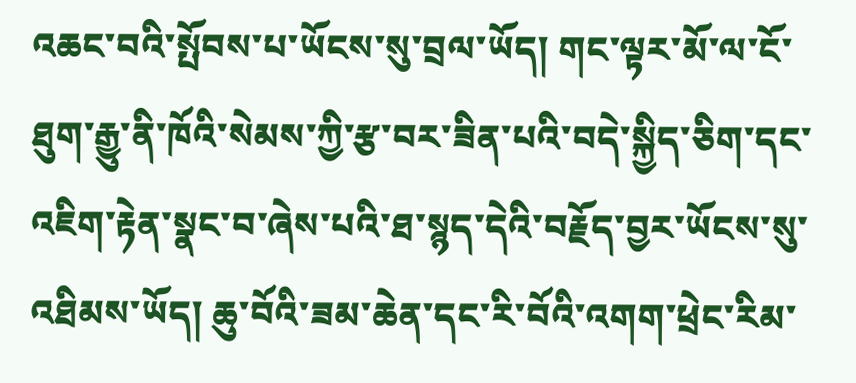འཆང་བའི་སྤོབས་པ་ཡོངས་སུ་བྲལ་ཡོད། གང་ལྟར་མོ་ལ་ངོ་ཐུག་རྒྱུ་ནི་ཁོའི་སེམས་ཀྱི་རྩ་བར་ཟིན་པའི་བདེ་སྐྱིད་ཅིག་དང་འཇིག་རྟེན་སྣང་བ་ཞེས་པའི་ཐ་སྙད་དེའི་བརྗོད་བྱར་ཡོངས་སུ་འཐིམས་ཡོད། ཆུ་བོའི་ཟམ་ཆེན་དང་རི་བོའི་འགག་ཕྲེང་རིམ་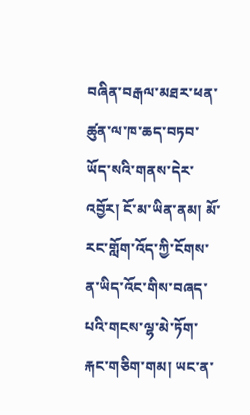བཞིན་བརྒལ་མཐར་ཕན་ཚུན་ལ་ཁ་ཆད་བཏབ་ཡོད་སའི་གནས་དེར་འབྱོར། ངོ་མ་ཡིན་ནམ། མོ་རང་གློག་འོད་ཀྱི་ངོགས་ན་ཡིད་འོང་གིས་བཞད་པའི་གངས་ལྷ་མེ་ཏོག་རྐང་གཅིག་གམ། ཡང་ན་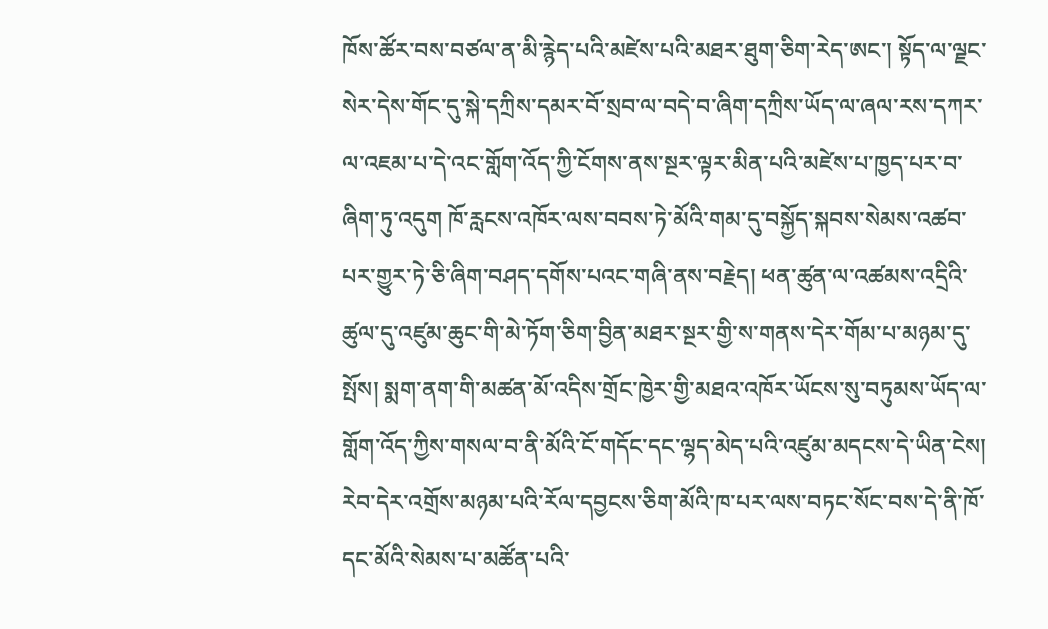ཁོས་ཚོར་བས་བཙལ་ན་མི་རྙེད་པའི་མཛེས་པའི་མཐར་ཐུག་ཅིག་རེད་ཨང་། སྟོད་ལ་ལྗང་སེར་དེས་གོང་དུ་སྐེ་དཀྲིས་དམར་བོ་སྲབ་ལ་བདེ་བ་ཞིག་དཀྲིས་ཡོད་ལ་ཞལ་རས་དཀར་ལ་འཇམ་པ་དེ་འང་གློག་འོད་ཀྱི་ངོགས་ནས་སྔར་ལྟར་མིན་པའི་མཛེས་པ་ཁྱད་པར་བ་ཞིག་ཏུ་འདུག ཁོ་རླངས་འཁོར་ལས་བབས་ཏེ་མོའི་གམ་དུ་བསྐྱོད་སྐབས་སེམས་འཚབ་པར་གྱུར་ཏེ་ཅི་ཞིག་བཤད་དགོས་པའང་གཞི་ནས་བརྗེད། ཕན་ཚུན་ལ་འཚམས་འདྲིའི་ཚུལ་དུ་འཛུམ་ཆུང་གི་མེ་ཏོག་ཅིག་བྱིན་མཐར་སྔར་གྱི་ས་གནས་དེར་གོམ་པ་མཉམ་དུ་སྤོས། སྨག་ནག་གི་མཚན་མོ་འདིས་གྲོང་ཁྱེར་གྱི་མཐའ་འཁོར་ཡོངས་སུ་བཏུམས་ཡོད་ལ་གློག་འོད་ཀྱིས་གསལ་བ་ནི་མོའི་ངོ་གདོང་དང་ལྷད་མེད་པའི་འཛུམ་མདངས་དེ་ཡིན་ངེས། རེབ་དེར་འགྲོས་མཉམ་པའི་རོལ་དབྱངས་ཅིག་མོའི་ཁ་པར་ལས་བཏང་སོང་བས་དེ་ནི་ཁོ་དང་མོའི་སེམས་པ་མཚོན་པའི་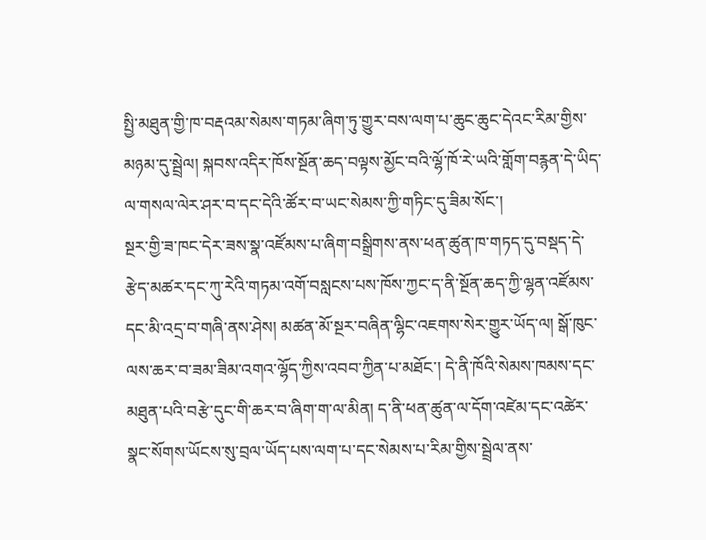སྤྱི་མཐུན་གྱི་ཁ་བརྡའམ་སེམས་གཏམ་ཞིག་ཏུ་གྱུར་བས་ལག་པ་ཆུང་ཆུང་དེའང་རིམ་གྱིས་མཉམ་དུ་སྦྲེལ། སྐབས་འདིར་ཁོས་སྔོན་ཆད་བལྟས་མྱོང་བའི་ལྷོ་ཁོ་རེ་ཡའི་གློག་བརྙན་དེ་ཡིད་ལ་གསལ་ལེར་ཤར་བ་དང་དེའི་ཚོར་བ་ཡང་སེམས་ཀྱི་གཏིང་དུ་ཟིམ་སོང་།
སྔར་གྱི་ཟ་ཁང་དེར་ཟས་སྣ་འཛོམས་པ་ཞིག་བསྒྲིགས་ནས་ཕན་ཚུན་ཁ་གཏད་དུ་བསྡད་དེ་རྩེད་མཚར་དང་ཀུ་རེའི་གཏམ་འགོ་བསླངས་པས་ཁོས་ཀྱང་ད་ནི་སྔོན་ཆད་ཀྱི་ལྷན་འཛོམས་དང་མི་འདྲ་བ་གཞི་ནས་ཤེས། མཚན་མོ་སྔར་བཞིན་ལྷིང་འཇགས་སེར་གྱུར་ཡོད་ལ། སྒོ་ཁུང་ལས་ཆར་བ་ཟམ་ཟིམ་འགའ་ལྷོད་ཀྱིས་འབབ་ཀྱིན་པ་མཐོང་། དེ་ནི་ཁོའི་སེམས་ཁམས་དང་མཐུན་པའི་བརྩེ་དུང་གི་ཆར་བ་ཞིག་ག་ལ་མིན། ད་ནི་ཕན་ཚུན་ལ་དོག་འཛེམ་དང་འཚེར་སྣང་སོགས་ཡོངས་སུ་བྲལ་ཡོད་པས་ལག་པ་དང་སེམས་པ་རིམ་གྱིས་སྦྲེལ་ནས་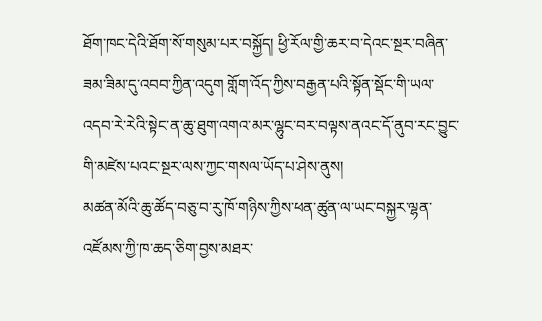ཐོག་ཁང་དེའི་ཐོག་སོ་གསུམ་པར་བསྐྱོད། ཕྱི་རོལ་གྱི་ཆར་བ་དེའང་སྔར་བཞིན་ཟམ་ཟིམ་དུ་འབབ་ཀྱིན་འདུག གློག་འོད་ཀྱིས་བརྒྱན་པའི་སྟོན་སྡོང་གི་ཡལ་འདབ་རེ་རེའི་སྟེང་ན་ཆུ་ཐུག་འགའ་མར་ལྷུང་བར་བལྟས་ནའང་དོ་ནུབ་རང་བྱུང་གི་མཛེས་པའང་སྔར་ལས་ཀྱང་གསལ་ཡོད་པ་ཤེས་ནུས།
མཚན་མོའི་ཆུ་ཚོད་བཅུ་བ་རུ་ཁོ་གཉིས་ཀྱིས་ཕན་ཚུན་ལ་ཡང་བསྐྱར་ལྷན་འཛོམས་ཀྱི་ཁ་ཆད་ཅིག་བྱས་མཐར་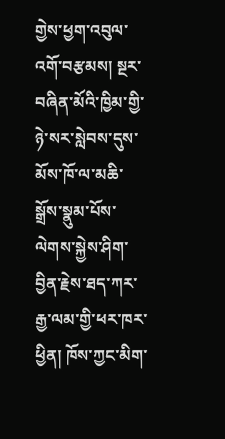གྱེས་ཕྱག་འབུལ་འགོ་བརྩམས། སྔར་བཞིན་མོའི་ཁྱིམ་གྱི་ཉེ་སར་སླེབས་དུས་མོས་ཁོ་ལ་མཆི་སྒྲོས་སྣུམ་པོས་ལེགས་སྐྱེས་ཤིག་བྱིན་རྗེས་ཐད་ཀར་རྒྱ་ལམ་གྱི་ཕར་ཁར་ཕྱིན། ཁོས་ཀྱང་མིག་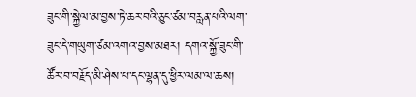ཟུང་གི་སྐྱེལ་མ་བྱས་ཏེ་ཆར་བའི་ཅུང་ཙམ་བརླན་པའི་ལག་ཟུང་དེ་གཡུག་ཙམ་འགའ་བྱས་མཐར། དགའ་སྐྱོ་ཟུང་གི་ཚོར་བ་བརྗོད་མི་ཤེས་པ་དང་ལྷན་དུ་ཕྱིར་ལམ་ལ་ཆས།